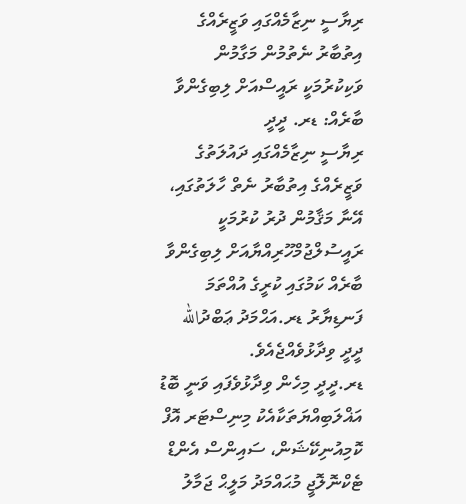ރިޔާސީ ނިޒާމެއްގައި ވަޒީރެއްގެ އިތުބާރު ނެތުމުން މަގާމުން ވަކިކުރުމަކީ ރައީސްއަށް ލިބިގެންވާ ބާރެއް: ޑރ. ދީދީ
ރިޔާސީ ނިޒާމެއްގައި ދައުލަތުގެ ވަޒީރެއްގެ އިތުބާރު ނެތް ހާލަތުގައި، އޭނާ މަޤާމުން ދުރު ކުރުމަކީ ރައީސުލްޖުމްހޫރިއްޔާއަށް ލިބިގެންވާ ބާރެއް ކަމުގައި ކުރީގެ އުއްތަމަ ފަނޑިޔާރު ޑރ.އަޙްމަދު ޢަބްދުالله ދީދީ ވިދާޅުވެއްޖެއެވެ.
ޑރ.ދީދީ މިހެން ވިދާޅުވެފައި ވަނީ ބޮޑު އަޣްލަބިއްޔަތަކާއެކު މިނިސްޓަރ އޮފް ކޮމިއުނިކޭޝަން، ސައިންސް އެންޑް ޓެކްނޮލޮޖީ މުޙައްމަދު މަލީޙް ޖަމާލު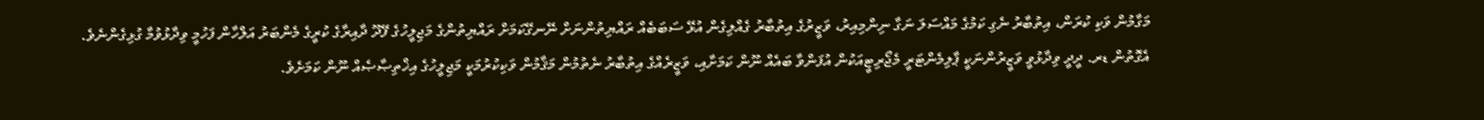މަގާމުން ވަކި ކުރަން، އިތުބާރު ނެގި ކަމުގެ މައްސަލަ ނަގާ ނިންމިއިރު، ވަޒީރުގެ އިތުބާރު ގެއްލިގެން އުޅޭ ސަބަބެއް ރައްޔިތުންނަށް ނޭނގޭކަމަށް ރައްޔިތުންގެ މަޖިލީހުގެ ފޭދޫ ދާއިރާގެ ކުރީގެ މެންބަރު އަލްހާން ފަހުމީ ވިދާޅުވުމާ ގުޅިގެންނެވެ.
އެގޮތުން ޑރ. ދީދީ ވިދާޅުވީ ވަޒީރުންނަކީ ޕާލިމެންޓަރީ މެޖޯރިޓީއަކުން އުފަންވާ ބައެއް ނޫން ކަމަށާއި، ވަޒީރެއްގެ އިތުބާރު ނެތުމުން މަޤާމުން ވަކިކުރުމަކީ މަޖިލީހުގެ އިޚްތިޞާޞެއް ނޫން ކަމަށެވެ.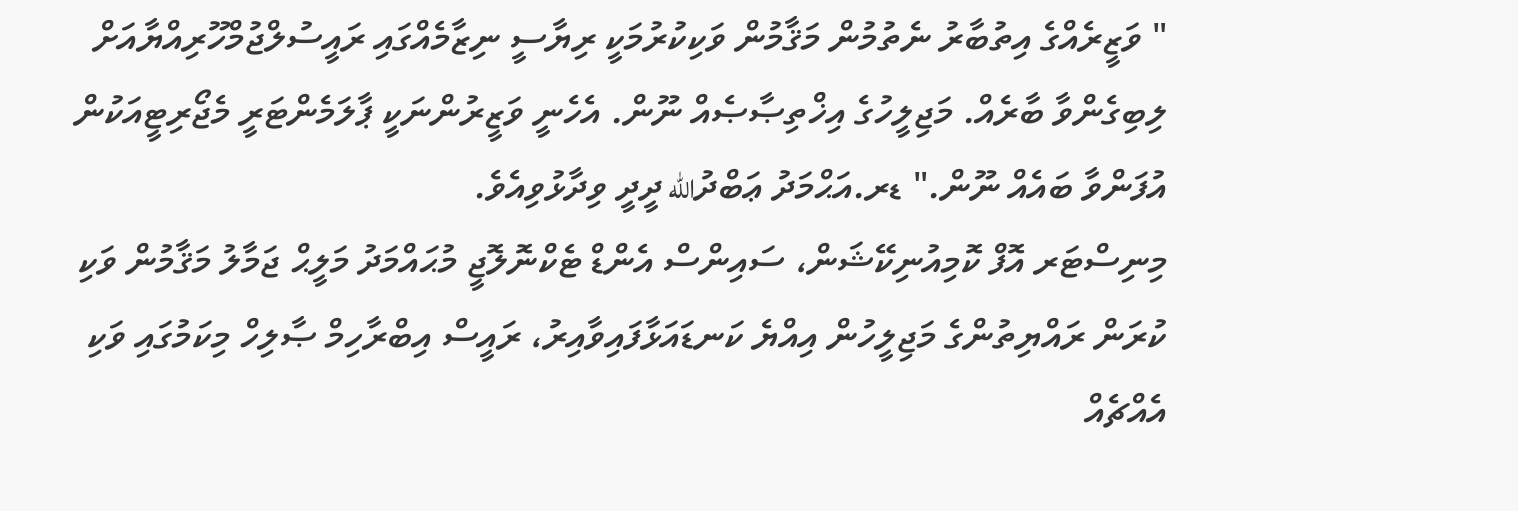" ވަޒީރެއްގެ އިތުބާރު ނެތުމުން މަޤާމުން ވަކިކުރުމަކީ ރިޔާސީ ނިޒާމެއްގައި ރައީސުލްޖުމްހޫރިއްޔާއަށް ލިބިގެންވާ ބާރެއް. މަޖިލީހުގެ އިޚްތިޞާޞެއް ނޫން. އެހެނީ ވަޒީރުންނަކީ ޕާލަމެންޓަރީ މެޖޯރިޓީއަކުން އުފަންވާ ބައެއް ނޫން." ޑރ.އަޙްމަދު ޢަބްދުالله ދީދީ ވިދާޅުވިއެވެ.
މިނިސްޓަރ އޮފް ކޮމިއުނިކޭޝަން، ސައިންސް އެންޑް ޓެކްނޮލޮޖީ މުޙައްމަދު މަލީޙް ޖަމާލު މަޤާމުން ވަކި ކުރަން ރައްޔިތުންގެ މަޖިލީހުން އިއްޔެ ކަނޑައަޅާފައިވާއިރު، ރައީސް އިބްރާހިމް ޞާލިހް މިކަމުގައި ވަކި އެއްޗެއް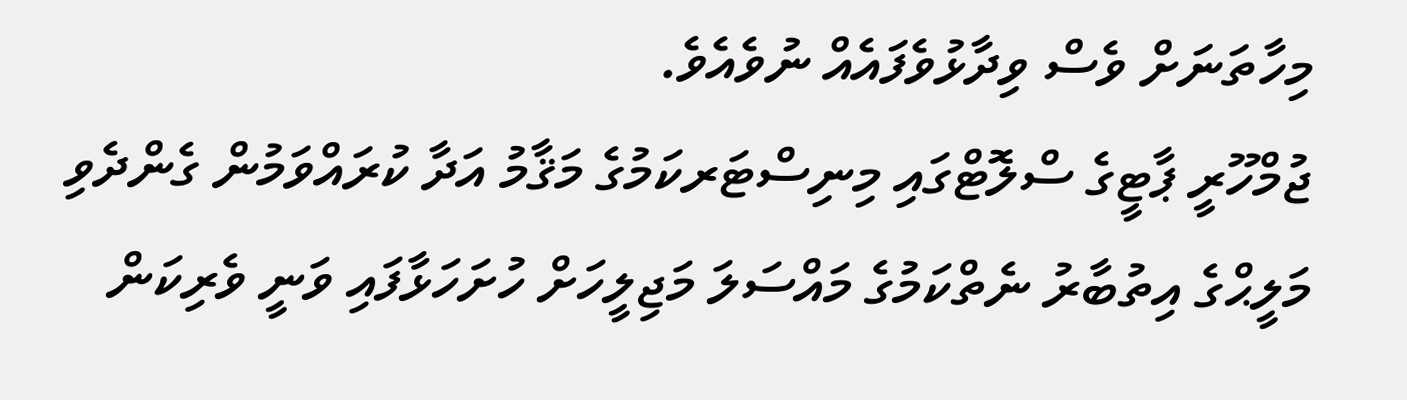މިހާތަނަށް ވެސް ވިދާޅުވެފައެއް ނުވެއެވެ.
ޖުމްހޫރީ ޕާޓީގެ ސްލޮޓްގައި މިނިސްޓަރކަމުގެ މަޤާމު އަދާ ކުރައްވަމުން ގެންދެވި މަލީޙްގެ އިތުބާރު ނެތްކަމުގެ މައްސަލަ މަޖިލީހަށް ހުށަހަޅާފައި ވަނީ ވެރިކަން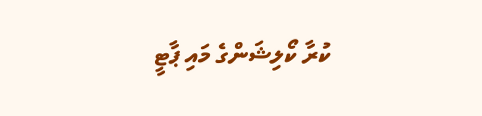ކުރާ ކޯލިޝަންގެ މައި ޕާޓީ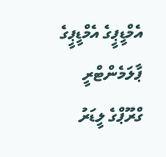އެމްޑީޕީގެ އެމްޑީޕީގެ ޕާލަމެންޓްރީ ގްރޫޕްގެ ލީޑަރު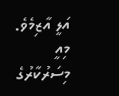އަލީ އާޒިމެވެ.
މިއީ މިސަރުކާރުގެ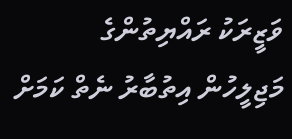ވަޒީރަކު ރައްޔިތުންގެ މަޖިލީހުން އިތުބާރު ނެތް ކަމަށް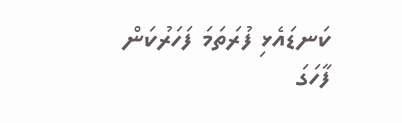ކަނޑައެޅި ފުރަތަމަ ފަހަރުކަން ފާހަގަ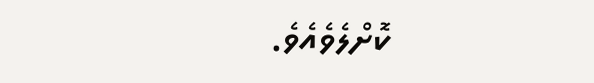ކޮށްލެވެއެވެ.